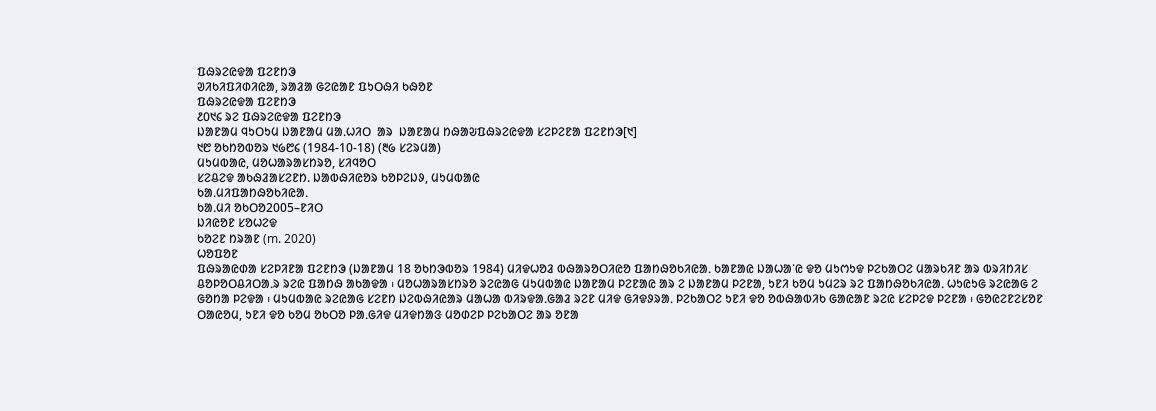ᱯᱷᱨᱮᱭᱫᱟ ᱯᱮᱱᱴᱳ
ᱣᱤᱠᱤᱯᱤᱰᱤᱭᱟ, ᱨᱟᱲᱟ ᱜᱮᱭᱟᱱ ᱯᱩᱛᱷᱤ ᱠᱷᱚᱱ
ᱯᱷᱨᱮᱭᱫᱟ ᱯᱮᱱᱴᱳ
᱒᱐᱑᱔ ᱨᱮ ᱯᱷᱨᱮᱭᱫᱟ ᱯᱮᱱᱴᱳ
ᱡᱟᱱᱟᱢ ᱧᱩᱛᱩᱢ ᱡᱟᱱᱟᱢ ᱢᱟᱹᱦᱤᱛ  ᱟᱨ  ᱡᱟᱱᱟᱢ ᱴᱷᱟᱶᱯᱷᱨᱮᱭᱫᱟ ᱥᱮᱞᱮᱱᱟ ᱯᱮᱱᱴᱳ[᱑]
᱑᱘ ᱚᱠᱴᱚᱵᱚᱨ ᱑᱙᱘᱔ (1984-10-18) (᱓᱙ ᱥᱮᱨᱢᱟ)
ᱢᱩᱢᱵᱟᱭ, ᱢᱚᱦᱟᱨᱟᱥᱴᱨᱚ, ᱥᱤᱧᱚᱛ
ᱥᱮᱪᱮᱫ ᱟᱠᱷᱲᱟᱥᱮᱱᱴ. ᱡᱟᱵᱷᱤᱭᱚᱨ ᱠᱚᱞᱮᱡᱽ, ᱢᱩᱢᱵᱟᱭ
ᱠᱟᱹᱢᱤᱯᱟᱴᱷᱚᱠᱤᱭᱟᱹ
ᱠᱟᱹᱢᱤ ᱚᱠᱛᱚ2005–ᱱᱤᱛ
ᱡᱤᱭᱚᱱ ᱥᱚᱦᱮᱫ
ᱠᱚᱮᱱ ᱴᱨᱟᱱ (m. 2020)
ᱦᱚᱯᱚᱱ
ᱯᱷᱨᱟᱭᱰᱟ ᱥᱮᱞᱤᱱᱟ ᱯᱮᱱᱴᱳ (ᱡᱟᱱᱟᱢ 18 ᱚᱠᱴᱳᱵᱚᱨ 1984) ᱢᱤᱫᱦᱚᱲ ᱵᱷᱟᱨᱚᱛᱤᱭᱚ ᱯᱟᱴᱷᱚᱠᱤᱭᱟᱹ ᱠᱟᱱᱟᱭ ᱡᱟᱦᱟᱸᱭ ᱫᱚ ᱢᱩᱬᱩᱫ ᱞᱮᱠᱟᱛᱮ ᱢᱟᱨᱠᱤᱱ ᱟᱨ ᱵᱨᱤᱴᱤᱥ ᱪᱚᱞᱚᱛᱪᱤᱛᱟᱹᱨ ᱨᱮᱭ ᱯᱟᱴᱷ ᱟᱠᱟᱫᱟ ᱾ ᱢᱚᱦᱟᱨᱟᱥᱴᱨᱚ ᱨᱮᱭᱟᱜ ᱢᱩᱢᱵᱟᱭ ᱡᱟᱱᱟᱢ ᱞᱮᱱᱟᱭ ᱟᱨ ᱮ ᱡᱟᱱᱟᱢ ᱞᱮᱱᱟ, ᱩᱱᱤ ᱠᱚᱢ ᱩᱢᱮᱨ ᱨᱮ ᱯᱟᱴᱷᱚᱠᱤᱭᱟᱹ ᱦᱩᱭᱩᱜ ᱨᱮᱭᱟᱜ ᱮ ᱜᱚᱴᱟ ᱞᱮᱫᱟ ᱾ ᱢᱩᱢᱵᱟᱭ ᱨᱮᱭᱟᱜ ᱥᱮᱱᱴ ᱡᱮᱵᱷᱤᱭᱟᱨ ᱢᱟᱦᱟ ᱵᱤᱨᱫᱟᱹᱜᱟᱲ ᱨᱮᱱ ᱢᱤᱫ ᱜᱤᱫᱽᱨᱟᱹ ᱞᱮᱠᱟᱛᱮ ᱩᱱᱤ ᱫᱚ ᱚᱵᱷᱟᱵᱤᱠ ᱜᱟᱭᱟᱱ ᱨᱮᱭ ᱥᱮᱞᱮᱫ ᱞᱮᱱᱟ ᱾ ᱜᱚᱭᱮᱱᱮᱥᱚᱱ ᱛᱟᱭᱚᱢ, ᱩᱱᱤ ᱫᱚ ᱠᱚᱢ ᱚᱠᱛᱚ ᱞᱟᱹᱜᱤᱫ ᱢᱤᱫᱴᱟᱝ ᱢᱚᱰᱮᱞ ᱞᱮᱠᱟᱛᱮ ᱟᱨ ᱚᱱᱟ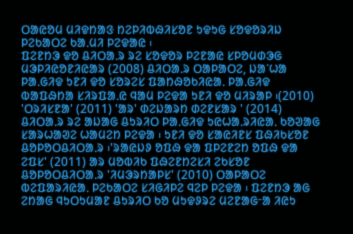ᱛᱟᱭᱚᱢ ᱢᱤᱫᱴᱟᱝ ᱴᱮᱞᱤᱵᱷᱤᱥᱚᱱ ᱩᱫᱩᱜ ᱥᱚᱫᱚᱨᱤᱡ ᱞᱮᱠᱟᱛᱮ ᱠᱟᱹᱢᱤ ᱞᱮᱫᱟᱭ ᱾
ᱯᱮᱱᱴᱳ ᱫᱚ ᱪᱤᱛᱟᱹᱨ ᱨᱮ ᱥᱚᱫᱚᱨ ᱞᱮᱱᱟᱭ ᱥᱞᱚᱢᱰᱳᱜ ᱢᱳᱞᱤᱭᱚᱱᱤᱭᱟᱨ (2008) ᱪᱤᱛᱟᱹᱨ ᱛᱟᱞᱟᱛᱮ, ᱡᱟᱸᱦᱟ ᱞᱟᱹᱜᱤᱫ ᱩᱱᱤ ᱫᱚ ᱥᱚᱨᱮᱥ ᱯᱟᱴᱷᱚᱠᱤᱭᱟᱹ ᱞᱟᱹᱜᱤᱫ ᱵᱟᱯᱷᱴᱟ ᱥᱤᱨᱯᱟᱹᱭ ᱧᱟᱢ ᱞᱮᱫᱟ ᱩᱱᱤ ᱫᱚ ᱢᱤᱨᱟᱞ ᱾(2010) 'ᱛᱨᱤᱥᱱᱟ' (2011) 'ᱟᱨ' ᱰᱮᱡᱟᱨᱴ ᱰᱮᱱᱥᱟᱨ ' (2014) ᱪᱤᱛᱟᱹᱨ ᱨᱮ ᱟᱡᱟᱜ ᱪᱩᱨᱤᱛ ᱞᱟᱹᱜᱤᱫ ᱩᱭᱦᱟᱹᱨᱤᱭᱟᱹ ᱠᱚᱣᱟᱜ ᱥᱟᱨᱦᱟᱣᱮ ᱦᱟᱢᱮᱴ ᱞᱮᱫᱟ ᱾ ᱩᱱᱤ ᱫᱚ ᱥᱟᱭᱤᱱᱥ ᱯᱷᱤᱠᱥᱚᱱ ᱪᱚᱞᱚᱛᱪᱤᱛᱟᱹᱨ ᱾'ᱨᱟᱭᱡᱽ ᱚᱯᱷ ᱫᱟ ᱯᱞᱮᱱᱮᱴ ᱚᱯᱷ ᱫᱟ ᱮᱯᱥ' (2011) ᱟᱨ ᱢᱚᱵᱤᱠ ᱯᱷᱮᱱᱴᱮᱥᱤ ᱮᱠᱥᱚᱱ ᱪᱚᱞᱚᱛᱪᱤᱛᱟᱹᱨ 'ᱤᱢᱳᱨᱴᱟᱞᱥ' (2010) ᱛᱟᱞᱟᱛᱮ ᱵᱮᱯᱟᱨᱤᱭᱟᱹ ᱞᱮᱠᱟᱛᱮ ᱥᱤᱜᱤᱞᱮ ᱧᱮᱞ ᱞᱮᱫᱟ ᱾ ᱯᱮᱱᱴᱳ ᱟᱜ ᱮᱴᱟᱜ ᱧᱩᱛᱩᱢᱟᱱ ᱪᱩᱨᱤᱛ ᱠᱚ ᱢᱩᱫᱽᱨᱮ ᱢᱮᱱᱟᱜᱼᱟ ᱤᱭᱩ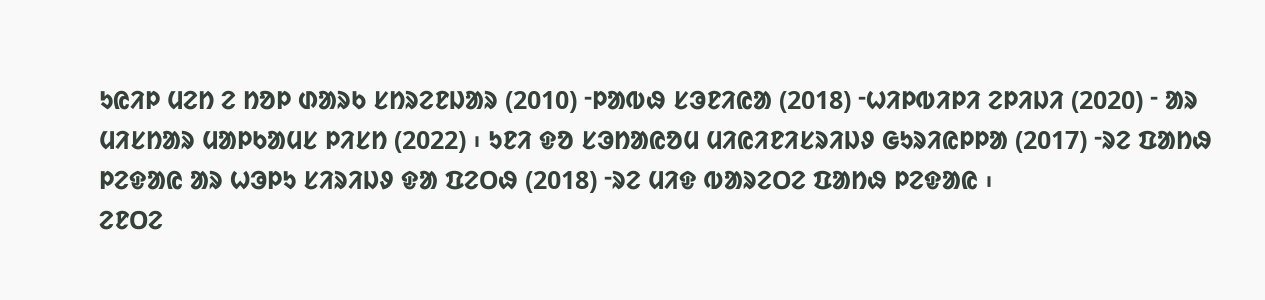ᱩᱭᱤᱞ ᱢᱮᱴ ᱮ ᱴᱚᱞ ᱰᱟᱨᱠ ᱥᱴᱨᱮᱱᱡᱟᱨ (2010) ᱼᱞᱟᱵᱷ ᱥᱳᱱᱤᱭᱟ (2018) ᱼᱦᱤᱞᱵᱤᱞᱤ ᱮᱞᱤᱡᱤ (2020) ᱼ ᱟᱨ ᱢᱤᱥᱴᱟᱨ ᱢᱟᱞᱠᱟᱢᱥ ᱞᱤᱥᱴ (2022) ᱾ ᱩᱱᱤ ᱫᱚ ᱥᱳᱴᱟᱭᱚᱢ ᱢᱤᱭᱤᱱᱤᱥᱨᱤᱡᱽ ᱜᱩᱨᱤᱭᱞᱞᱟ (2017) ᱼᱨᱮ ᱯᱟᱴᱷ ᱞᱮᱫᱟᱭ ᱟᱨ ᱦᱳᱞᱩ ᱥᱤᱨᱤᱡᱽ ᱫᱟ ᱯᱮᱛᱷ (2018) ᱼᱨᱮ ᱢᱤᱫ ᱵᱟᱨᱮᱛᱮ ᱯᱟᱴᱷ ᱞᱮᱫᱟᱭ ᱾
ᱮᱱᱛᱮ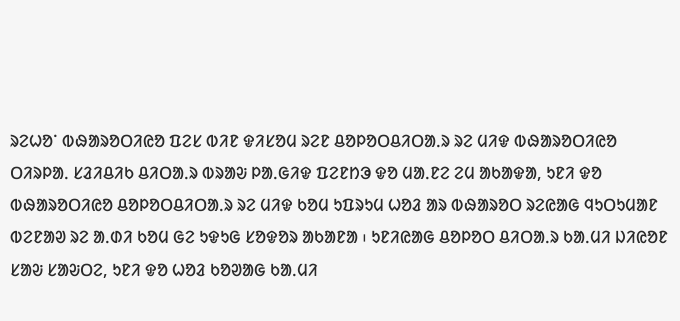ᱨᱮᱦᱚᱸ ᱵᱷᱟᱨᱚᱛᱤᱭᱚ ᱯᱮᱥ ᱵᱤᱱ ᱫᱤᱥᱚᱢ ᱨᱮᱱ ᱪᱚᱞᱚᱛᱪᱤᱛᱟᱹᱨ ᱨᱮ ᱢᱤᱫ ᱵᱷᱟᱨᱚᱛᱤᱭᱚ ᱛᱤᱨᱞᱟᱹ ᱥᱲᱤᱪᱤᱠ ᱪᱤᱛᱟᱹᱨ ᱵᱨᱟᱶ ᱞᱟᱹᱜᱤᱫ ᱯᱮᱱᱴᱳ ᱫᱚ ᱢᱟᱹᱱᱮ ᱮᱢ ᱟᱠᱟᱫᱟ, ᱩᱱᱤ ᱫᱚ ᱵᱷᱟᱨᱚᱛᱤᱭᱚ ᱪᱚᱞᱚᱛᱪᱤᱛᱟᱹᱨ ᱨᱮ ᱢᱤᱫ ᱠᱚᱢ ᱩᱯᱨᱩᱢ ᱦᱚᱲ ᱟᱨ ᱵᱷᱟᱨᱚᱛ ᱨᱮᱭᱟᱜ ᱧᱩᱛᱩᱢᱟᱱ ᱵᱮᱱᱟᱣ ᱨᱮ ᱟᱹᱰᱤ ᱠᱚᱢ ᱜᱮ ᱩᱫᱩᱜ ᱥᱚᱫᱚᱨ ᱟᱠᱟᱱᱟ ᱾ ᱩᱱᱤᱭᱟᱜ ᱪᱚᱞᱚᱛ ᱪᱤᱛᱟᱹᱨ ᱠᱟᱹᱢᱤ ᱡᱤᱭᱚᱱ ᱥᱟᱶ ᱥᱟᱶᱛᱮ, ᱩᱱᱤ ᱫᱚ ᱦᱚᱲ ᱠᱚᱣᱟᱜ ᱠᱟᱹᱢᱤ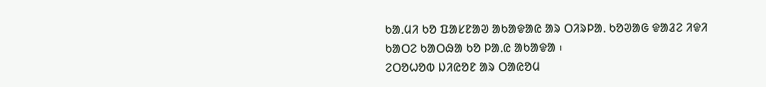ᱠᱟᱹᱢᱤ ᱠᱚ ᱯᱟᱥᱱᱟᱣ ᱟᱠᱟᱫᱟᱭ ᱟᱨ ᱛᱤᱨᱞᱟᱹ ᱠᱚᱣᱟᱜ ᱫᱟᱲᱮ ᱤᱫᱤ ᱠᱟᱛᱮ ᱠᱟᱛᱷᱟ ᱠᱚ ᱞᱟᱹᱭ ᱟᱠᱟᱫᱟ ᱾
ᱮᱛᱚᱦᱚᱵ ᱡᱤᱭᱚᱱ ᱟᱨ ᱛᱟᱭᱚᱢ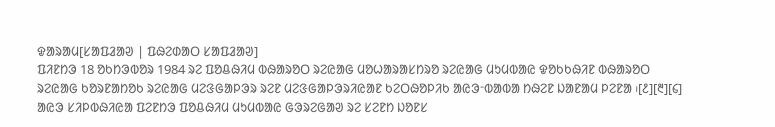ᱫᱟᱨᱟᱢ[ᱥᱟᱯᱲᱟᱣ | ᱯᱷᱮᱰᱟᱛ ᱥᱟᱯᱲᱟᱣ]
ᱯᱤᱱᱴᱳ 18 ᱚᱠᱴᱳᱵᱚᱨ 1984 ᱨᱮ ᱯᱚᱪᱷᱤᱢ ᱵᱷᱟᱨᱚᱛ ᱨᱮᱭᱟᱜ ᱢᱚᱦᱟᱨᱟᱥᱴᱨᱚ ᱨᱮᱭᱟᱜ ᱢᱩᱢᱵᱟᱭ ᱫᱚᱠᱠᱷᱤᱱ ᱵᱷᱟᱨᱚᱛ ᱨᱮᱭᱟᱜ ᱠᱚᱨᱱᱟᱴᱚᱠ ᱨᱮᱭᱟᱜ ᱢᱮᱝᱜᱟᱞᱳᱨ ᱨᱮᱱ ᱢᱮᱝᱜᱟᱞᱳᱨᱤᱭᱟᱱ ᱠᱮᱛᱷᱚᱞᱤᱠ ᱟᱭᱳᱼᱵᱟᱵᱟ ᱴᱷᱮᱱ ᱡᱟᱱᱟᱢ ᱞᱮᱱᱟ ᱾[᱒][᱓][᱔] ᱟᱭᱳ ᱥᱤᱞᱵᱷᱤᱭᱟ ᱯᱮᱱᱴᱳ ᱯᱚᱪᱷᱤᱢ ᱢᱩᱢᱵᱟᱭ ᱜᱳᱨᱮᱜᱟᱣ ᱨᱮ ᱥᱮᱱᱴ ᱡᱚᱱᱥ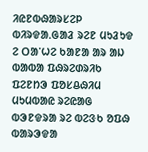ᱤᱭᱱᱵᱷᱟᱨᱥᱮᱞ ᱵᱤᱨᱫᱟᱹᱜᱟᱲ ᱨᱮᱱ ᱢᱩᱲᱩᱫ ᱮ ᱛᱟᱸᱦᱮ ᱠᱟᱱᱟ ᱟᱨ ᱟᱡ ᱵᱟᱵᱟ ᱯᱷᱨᱮᱰᱨᱤᱠ ᱯᱮᱱᱴᱳ ᱯᱚᱥᱪᱷᱤᱢ ᱢᱩᱢᱵᱟᱭ ᱨᱮᱭᱟᱜ ᱵᱳᱱᱫᱨᱟ ᱨᱮ ᱵᱮᱝᱠ ᱚᱯᱷ ᱵᱟᱨᱳᱫᱟ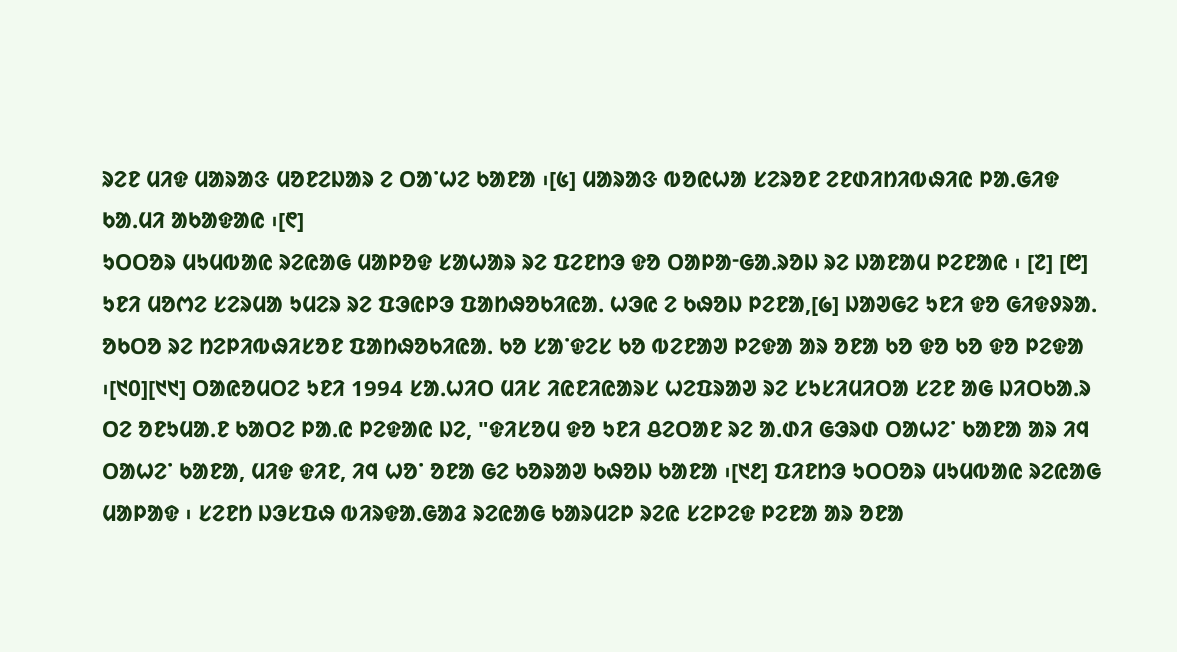ᱨᱮᱱ ᱢᱤᱫ ᱢᱟᱨᱟᱝ ᱢᱚᱱᱮᱡᱟᱨ ᱮ ᱛᱟᱸᱦᱮ ᱠᱟᱱᱟ ᱾[᱕] ᱢᱟᱨᱟᱝ ᱵᱚᱭᱦᱟ ᱥᱮᱨᱚᱱ ᱮᱱᱰᱤᱴᱤᱵᱷᱤᱭ ᱞᱟᱹᱜᱤᱫ ᱠᱟᱹᱢᱤ ᱟᱠᱟᱫᱟᱭ ᱾[᱖]
ᱩᱛᱛᱚᱨ ᱢᱩᱢᱵᱟᱭ ᱨᱮᱭᱟᱜ ᱢᱟᱞᱚᱫ ᱥᱟᱦᱟᱨ ᱨᱮ ᱯᱮᱱᱴᱳ ᱫᱚ ᱛᱟᱞᱟᱼᱜᱟᱹᱨᱚᱡ ᱨᱮ ᱡᱟᱱᱟᱢ ᱞᱮᱱᱟᱭ ᱾ [᱗] [᱘] ᱩᱱᱤ ᱢᱚᱬᱮ ᱥᱮᱨᱢᱟ ᱩᱢᱮᱨ ᱨᱮ ᱯᱳᱭᱞᱳ ᱯᱟᱴᱷᱚᱠᱤᱭᱟᱹ ᱦᱳᱭ ᱮ ᱠᱷᱚᱡ ᱞᱮᱱᱟ,[᱙] ᱡᱟᱣᱜᱮ ᱩᱱᱤ ᱫᱚ ᱜᱤᱫᱽᱨᱟᱹ ᱚᱠᱛᱚ ᱨᱮ ᱴᱮᱞᱤᱵᱷᱤᱥᱚᱱ ᱯᱟᱴᱷᱚᱠᱤᱭᱟᱹ ᱠᱚ ᱥᱟᱸᱫᱮᱥ ᱠᱚ ᱵᱮᱱᱟᱣ ᱞᱮᱫᱟ ᱟᱨ ᱚᱱᱟ ᱠᱚ ᱫᱚ ᱠᱚ ᱫᱚ ᱞᱮᱫᱟ ᱾[᱑᱐][᱑᱑] ᱛᱟᱭᱚᱢᱛᱮ ᱩᱱᱤ 1994 ᱥᱟᱹᱦᱤᱛ ᱢᱤᱥ ᱤᱭᱱᱤᱭᱟᱨᱥ ᱦᱮᱯᱨᱟᱣ ᱨᱮ ᱥᱩᱥᱤᱢᱤᱛᱟ ᱥᱮᱱ ᱟᱜ ᱡᱤᱛᱠᱟᱹᱨ ᱛᱮ ᱚᱱᱩᱢᱟᱹᱱ ᱠᱟᱛᱮ ᱞᱟᱹᱭ ᱞᱮᱫᱟᱭ ᱡᱮ, "ᱫᱤᱥᱚᱢ ᱫᱚ ᱩᱱᱤ ᱪᱮᱛᱟᱱ ᱨᱮ ᱟᱹᱰᱤ ᱜᱳᱨᱰ ᱛᱟᱦᱮᱸ ᱠᱟᱱᱟ ᱟᱨ ᱤᱧ ᱛᱟᱦᱮᱸ ᱠᱟᱱᱟ, ᱢᱤᱫ ᱫᱤᱱ, ᱤᱧ ᱦᱚᱸ ᱚᱱᱟ ᱜᱮ ᱠᱚᱨᱟᱣ ᱠᱷᱚᱡ ᱠᱟᱱᱟ ᱾[᱑᱒] ᱯᱤᱱᱴᱳ ᱩᱛᱛᱚᱨ ᱢᱩᱢᱵᱟᱭ ᱨᱮᱭᱟᱜ ᱢᱟᱞᱟᱫ ᱾ ᱥᱮᱱᱴ ᱡᱳᱥᱯᱷ ᱵᱤᱨᱫᱟᱹᱜᱟᱲ ᱨᱮᱭᱟᱜ ᱠᱟᱨᱢᱮᱞ ᱨᱮᱭ ᱥᱮᱞᱮᱫ ᱞᱮᱱᱟ ᱟᱨ ᱚᱱᱟ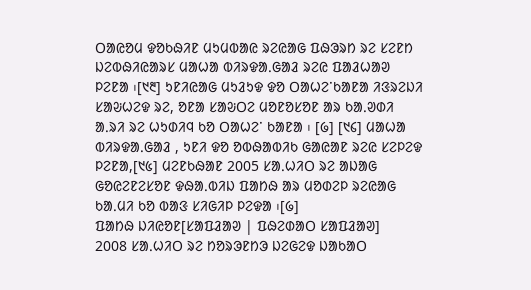ᱛᱟᱭᱚᱢ ᱫᱚᱠᱷᱤᱱ ᱢᱩᱢᱵᱟᱭ ᱨᱮᱭᱟᱜ ᱯᱷᱳᱨᱴ ᱨᱮ ᱥᱮᱱᱴ ᱡᱮᱵᱷᱤᱭᱟᱨᱥ ᱢᱟᱦᱟ ᱵᱤᱨᱫᱟᱹᱜᱟᱲ ᱨᱮᱭ ᱯᱟᱲᱦᱟᱣ ᱞᱮᱱᱟ ᱾[᱑᱓] ᱩᱱᱤᱭᱟᱜ ᱢᱩᱲᱩᱫ ᱫᱚ ᱛᱟᱦᱮᱸᱠᱟᱱᱟ ᱤᱝᱨᱮᱡᱤ ᱥᱟᱶᱦᱮᱫ ᱨᱮ, ᱚᱱᱟ ᱥᱟᱶᱛᱮ ᱢᱚᱱᱚᱥᱚᱱ ᱟᱨ ᱠᱟᱹᱣᱰᱤ ᱟᱹᱨᱤ ᱨᱮ ᱦᱩᱰᱤᱧ ᱠᱚ ᱛᱟᱦᱮᱸ ᱠᱟᱱᱟ ᱾ [᱙] [᱑᱔] ᱢᱟᱦᱟ ᱵᱤᱨᱫᱟᱹᱜᱟᱲ , ᱩᱱᱤ ᱫᱚ ᱚᱵᱷᱟᱵᱤᱠ ᱜᱟᱭᱟᱱ ᱨᱮᱭ ᱥᱮᱞᱮᱫ ᱞᱮᱱᱟ,[᱑᱕] ᱢᱮᱱᱠᱷᱟᱱ 2005 ᱥᱟᱹᱦᱤᱛ ᱨᱮ ᱟᱡᱟᱜ ᱜᱚᱭᱮᱱᱮᱥᱚᱱ ᱫᱷᱟᱹᱵᱤᱡ ᱯᱟᱴᱷ ᱟᱨ ᱢᱚᱰᱮᱞ ᱨᱮᱭᱟᱜ ᱠᱟᱹᱢᱤ ᱠᱚ ᱵᱟᱝ ᱥᱤᱜᱤᱞ ᱞᱮᱫᱟ ᱾[᱙]
ᱯᱟᱴᱷ ᱡᱤᱭᱚᱱ[ᱥᱟᱯᱲᱟᱣ | ᱯᱷᱮᱰᱟᱛ ᱥᱟᱯᱲᱟᱣ]
2008 ᱥᱟᱹᱦᱤᱛ ᱨᱮ ᱴᱚᱨᱳᱱᱴᱳ ᱡᱮᱜᱮᱫ ᱡᱟᱠᱟᱛ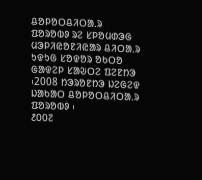ᱪᱚᱞᱚᱛᱪᱤᱛᱟᱹᱨ ᱯᱚᱨᱚᱵᱽ ᱨᱮ ᱥᱞᱚᱢᱰᱳᱜ ᱢᱳᱞᱤᱭᱚᱱᱤᱭᱟᱨ ᱪᱤᱛᱟᱹᱨ ᱩᱫᱩᱜ ᱥᱚᱫᱚᱨ ᱚᱠᱛᱚ ᱜᱟᱫᱮᱞ ᱥᱟᱶᱛᱮ ᱯᱮᱱᱴᱳ ᱾2008 ᱴᱳᱨᱚᱱᱴᱳ ᱡᱮᱜᱮᱫ ᱡᱟᱠᱟᱛ ᱪᱚᱞᱚᱛᱪᱤᱛᱟᱹᱨ ᱯᱚᱨᱚᱵᱽ ᱾
᱒᱐᱐᱗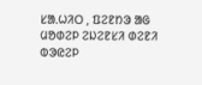ᱥᱟᱹᱦᱤᱛ , ᱯᱮᱱᱴᱳ ᱟᱜ ᱢᱚᱰᱮᱞ ᱮᱡᱮᱱᱥᱤ ᱰᱮᱱᱤ ᱵᱳᱭᱮᱞ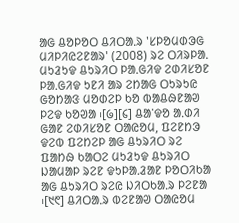ᱟᱜ ᱪᱚᱞᱚᱛ ᱪᱤᱛᱟᱹᱨ 'ᱥᱞᱚᱢᱰᱳᱜ ᱢᱤᱞᱤᱭᱮᱱᱟᱨ' (2008) ᱨᱮ ᱛᱤᱨᱞᱟᱹ ᱢᱩᱲᱩᱫ ᱪᱩᱨᱤᱛ ᱞᱟᱹᱜᱤᱫ ᱮᱰᱤᱥᱚᱱ ᱞᱟᱹᱜᱤᱫ ᱩᱱᱤ ᱟᱨ ᱮᱴᱟᱜ ᱛᱩᱨᱩᱭ ᱜᱚᱴᱟᱝ ᱢᱚᱰᱮᱞ ᱠᱚ ᱵᱟᱪᱷᱱᱟᱣ ᱞᱮᱫ ᱠᱚᱣᱟ ᱾[᱙][᱔] ᱪᱟᱸᱫᱚ ᱟᱹᱰᱤ ᱜᱟᱱ ᱮᱰᱤᱥᱚᱱ ᱛᱟᱭᱚᱢ, ᱯᱮᱱᱴᱳ ᱫᱮᱵ ᱯᱮᱴᱮᱞ ᱟᱜ ᱪᱩᱨᱤᱛ ᱨᱮ ᱯᱟᱴᱷ ᱠᱟᱛᱮ ᱢᱩᱲᱩᱫ ᱪᱩᱨᱤᱛ ᱡᱟᱢᱟᱞ ᱨᱮᱱ ᱫᱩᱞᱟᱹᱲᱟᱱ ᱞᱚᱛᱤᱠᱟ ᱟᱜ ᱪᱩᱨᱤᱛ ᱨᱮᱭ ᱡᱤᱛᱠᱟᱹᱨ ᱞᱮᱱᱟ ᱾[᱑᱖] ᱪᱤᱛᱟᱹᱨ ᱵᱮᱱᱟᱣ ᱛᱟᱭᱚᱢ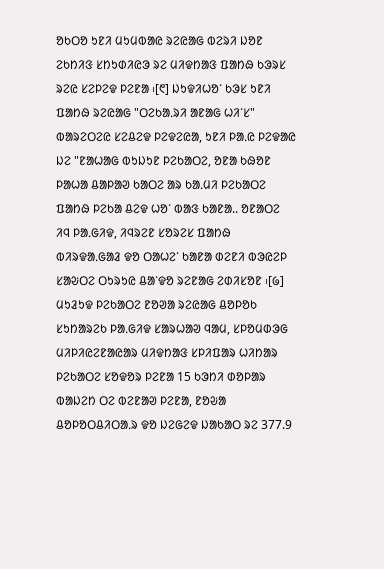ᱚᱠᱛᱚ ᱩᱱᱤ ᱢᱩᱢᱵᱟᱭ ᱨᱮᱭᱟᱜ ᱵᱮᱨᱤ ᱡᱚᱱ ᱮᱠᱴᱤᱝ ᱥᱴᱩᱰᱤᱭᱳ ᱨᱮ ᱢᱤᱫᱴᱟᱝ ᱯᱟᱴᱷ ᱠᱳᱨᱥ ᱨᱮᱭ ᱥᱮᱞᱮᱫ ᱞᱮᱱᱟ ᱾[᱖] ᱡᱩᱫᱤᱦᱚᱸ ᱠᱳᱥ ᱩᱱᱤ ᱯᱟᱴᱷ ᱨᱮᱭᱟᱜ "ᱛᱮᱠᱟᱹᱨᱤ ᱟᱱᱟᱜ ᱦᱤᱸᱥ" ᱵᱟᱨᱮᱛᱮᱭ ᱥᱮᱪᱮᱫ ᱞᱮᱫᱮᱭᱟ, ᱩᱱᱤ ᱞᱟᱹᱭ ᱞᱮᱫᱟᱭ ᱡᱮ "ᱱᱟᱦᱟᱜ ᱵᱩᱡᱩᱱ ᱞᱮᱠᱟᱛᱮ, ᱚᱱᱟ ᱠᱷᱚᱱ ᱞᱟᱦᱟ ᱪᱟᱞᱟᱣ ᱠᱟᱛᱮ ᱟᱨ ᱠᱟᱹᱢᱤ ᱞᱮᱠᱟᱛᱮ ᱯᱟᱴᱷ ᱞᱮᱠᱟ ᱪᱮᱫ ᱦᱚᱸ ᱵᱟᱝ ᱠᱟᱱᱟ.. ᱚᱱᱟᱛᱮ ᱤᱧ ᱞᱟᱹᱜᱤᱫ, ᱤᱧᱨᱮᱱ ᱥᱚᱨᱮᱥ ᱯᱟᱴᱷ ᱵᱤᱨᱫᱟᱹᱜᱟᱲ ᱫᱚ ᱛᱟᱦᱮᱸ ᱠᱟᱱᱟ ᱰᱮᱱᱤ ᱵᱳᱭᱮᱞ ᱥᱟᱶᱛᱮ ᱛᱩᱨᱩᱭ ᱪᱟᱸᱫᱚ ᱨᱮᱱᱟᱜ ᱮᱰᱤᱥᱚᱱ ᱾[᱙] ᱢᱩᱲᱩᱫ ᱞᱮᱠᱟᱛᱮ ᱱᱚᱣᱟ ᱨᱮᱭᱟᱜ ᱪᱚᱞᱚᱠ ᱥᱩᱴᱟᱨᱮᱠ ᱞᱟᱹᱜᱤᱫ ᱥᱟᱨᱦᱟᱣ ᱧᱟᱢ, ᱥᱞᱚᱢᱰᱳᱜ ᱢᱤᱞᱤᱭᱮᱱᱟᱭᱟᱨ ᱢᱤᱫᱴᱟᱝ ᱥᱞᱤᱯᱟᱨ ᱦᱤᱴᱟᱨ ᱞᱮᱠᱟᱛᱮ ᱥᱚᱫᱚᱨ ᱞᱮᱱᱟ 15 ᱠᱳᱴᱤ ᱰᱚᱞᱟᱨ ᱵᱟᱡᱮᱴ ᱛᱮ ᱵᱮᱱᱟᱣ ᱞᱮᱱᱟ, ᱱᱚᱶᱟ ᱪᱚᱞᱚᱛᱪᱤᱛᱟᱹᱨ ᱫᱚ ᱡᱮᱜᱮᱫ ᱡᱟᱠᱟᱛ ᱨᱮ 377.9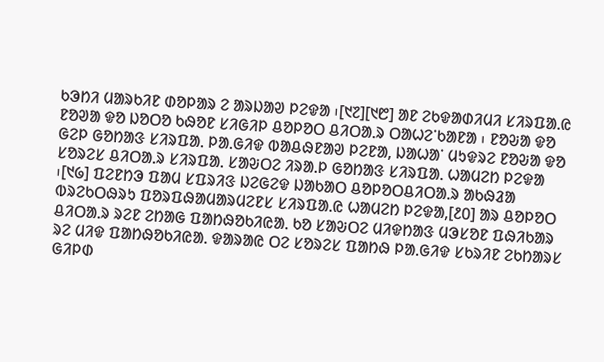ᱠᱳᱴᱤ ᱢᱟᱨᱠᱤᱱ ᱰᱚᱞᱟᱨ ᱮ ᱟᱨᱡᱟᱣ ᱞᱮᱫᱟ ᱾[᱑᱗][᱑᱘] ᱟᱱ ᱮᱠᱫᱟᱰᱤᱢᱤ ᱥᱤᱨᱯᱟᱹᱭ ᱱᱚᱣᱟ ᱫᱚ ᱡᱚᱛᱚ ᱠᱷᱚᱱ ᱥᱤᱜᱤᱞ ᱪᱚᱞᱚᱛ ᱪᱤᱛᱟᱹᱨ ᱛᱟᱦᱮᱸᱠᱟᱱᱟ ᱾ ᱱᱚᱶᱟ ᱫᱚ ᱜᱮᱞ ᱜᱚᱴᱟᱝ ᱥᱤᱨᱯᱟᱹ ᱞᱟᱹᱜᱤᱫ ᱵᱟᱪᱷᱱᱟᱣ ᱞᱮᱱᱟ, ᱡᱟᱦᱟᱸ ᱢᱩᱫᱨᱮ ᱱᱚᱶᱟ ᱫᱚ ᱥᱚᱨᱮᱥ ᱪᱤᱛᱟᱹᱨ ᱥᱤᱨᱯᱟᱹ ᱥᱟᱶᱛᱮ ᱤᱨᱟᱹᱞ ᱜᱚᱴᱟᱝ ᱥᱤᱨᱯᱟᱹ ᱦᱟᱢᱮᱴ ᱞᱮᱫᱟ ᱾[᱑᱙] ᱯᱮᱱᱴᱳ ᱯᱟᱢ ᱥᱯᱨᱤᱝ ᱡᱮᱜᱮᱫ ᱡᱟᱠᱟᱛ ᱪᱚᱞᱚᱛᱪᱤᱛᱟᱹᱨ ᱟᱠᱷᱲᱟ ᱵᱨᱮᱠᱛᱷᱨᱩ ᱯᱚᱨᱯᱷᱟᱢᱟᱨᱢᱮᱱᱥ ᱥᱤᱨᱯᱟᱹᱭ ᱦᱟᱢᱮᱴ ᱞᱮᱫᱟ,[᱒᱐] ᱟᱨ ᱪᱚᱞᱚᱛ ᱪᱤᱛᱟᱹᱨ ᱨᱮᱱ ᱮᱴᱟᱜ ᱯᱟᱴᱷᱚᱠᱤᱭᱟᱹ ᱠᱚ ᱥᱟᱶᱛᱮ ᱢᱤᱫᱴᱟᱝ ᱢᱳᱥᱚᱱ ᱯᱷᱤᱠᱟᱨ ᱨᱮ ᱢᱤᱫ ᱯᱟᱴᱷᱚᱠᱤᱭᱟᱹ ᱫᱟᱨᱟᱭ ᱛᱮ ᱥᱚᱨᱮᱥ ᱯᱟᱴᱷ ᱞᱟᱹᱜᱤᱫ ᱥᱠᱨᱤᱱ ᱮᱠᱴᱟᱨᱥ ᱜᱤᱞᱰ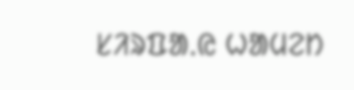ᱥᱤᱨᱯᱟᱹᱭ ᱦᱟᱢᱮᱴ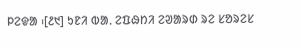ᱞᱮᱫᱟ ᱾[᱒᱑] ᱩᱱᱤ ᱵᱟᱹ ᱮᱯᱷᱴᱤ ᱮᱣᱟᱨᱰ ᱨᱮ ᱥᱚᱨᱮᱥ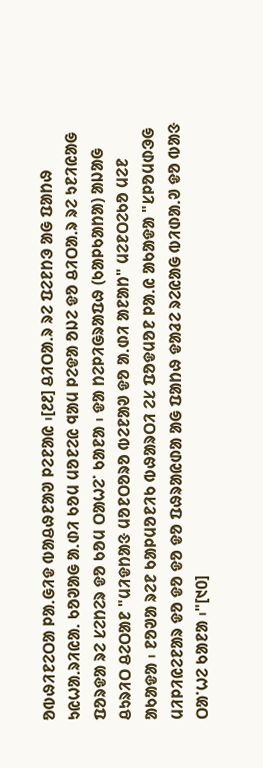ᱚᱵᱷᱤᱱᱮᱛᱟ ᱞᱟᱹᱜᱤᱫ ᱵᱟᱪᱷᱱᱟᱣ ᱞᱮᱱᱟᱭ ᱾[᱒᱒] ᱪᱤᱛᱟᱹᱨ ᱨᱮ ᱯᱮᱱᱴᱳ ᱟᱜ ᱯᱟᱴᱷ ᱩᱭᱦᱟᱹᱨᱤᱭᱟᱹ ᱠᱚᱣᱟᱜ ᱟᱹᱰᱤ ᱠᱚᱢ ᱢᱚᱱᱮᱭ ᱧᱟᱢ ᱞᱮᱫᱟ ᱚᱡᱮ ᱫᱚ ᱪᱤᱛᱟᱹᱨ ᱨᱮ ᱩᱱᱤᱭᱟᱜ ᱯᱚᱨᱫᱟ ᱨᱮ ᱥᱮᱴᱮᱨ ᱫᱚ ᱠᱚᱢ ᱛᱟᱦᱮᱸ ᱠᱟᱱᱟ ᱾ ᱫᱟ ᱴᱮᱞᱤᱜᱨᱟᱯᱷ (ᱠᱟᱞᱠᱟᱴᱟ) ᱟᱡᱟᱜ ᱪᱩᱨᱤᱛ ᱪᱮᱛᱟᱱ "ᱢᱤᱫᱴᱟᱝ ᱢᱚᱱᱛᱚᱨᱚ ᱵᱮᱱᱟᱣ ᱫᱚ ᱟᱹᱰᱤ ᱟᱱᱟᱴ" ᱢᱮᱱᱛᱮᱠᱚ ᱢᱮᱱ ᱟᱠᱟᱫᱟ ᱾ ᱱᱚᱣᱟ ᱨᱮᱱ ᱠᱟᱞᱢᱚᱱᱤᱠ ᱵᱷᱟᱨᱛᱤ ᱮᱥ ᱯᱚᱫᱢᱚᱱ ᱞᱟᱹᱭ ᱟᱠᱟᱫᱟ "ᱥᱞᱚᱢᱰᱳᱜ ᱢᱤᱞᱤᱭᱮᱱᱟᱨ ᱫᱚ ᱫᱚ ᱫᱚ ᱫᱚ ᱯᱷᱨᱟᱭᱰᱟ ᱟᱜ ᱯᱟᱴᱷ ᱫᱟᱲᱮ ᱨᱮᱭᱟᱜ ᱵᱤᱰᱟᱹᱣ ᱫᱚ ᱵᱟᱝ ᱛᱟᱸᱦᱮ ᱠᱟᱱᱟ ᱾"[᱑᱐]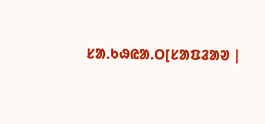ᱥᱟᱹᱠᱷᱭᱟᱹᱛ[ᱥᱟᱯᱲᱟᱣ |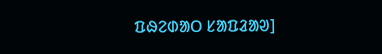ᱯᱷᱮᱰᱟᱛ ᱥᱟᱯᱲᱟᱣ]